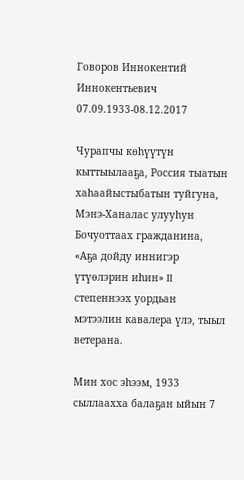Говоров Иннокентий Иннокентьевич 07.09.1933-08.12.2017

Чурапчы көhүүтүн кыттыылааҕа, Россия тыатын хаhаайыстыбатын туйгуна, Мэнэ-Ханалас улууhун Бочуоттаах гражданина, «Аҕа дойду иннигэр үтүөлэрин иhин» II степеннээх уордьан мэтээлин кавалера үлэ, тыыл ветерана.

Мин хос эһээм, 1933 сыллаахха балаҕан ыйын 7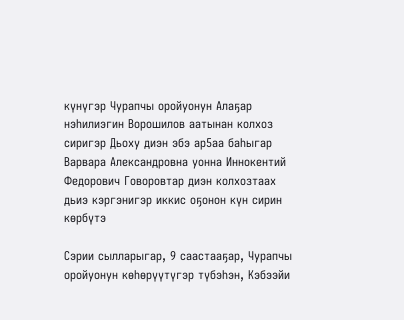күнүгэр Чурапчы оройуонун Алаҕар нэhилиэгин Ворошилов аатынан колхоз сиригэр Дьоху диэн эбэ ар5аа баhыгар Варвара Александровна уонна Иннокентий Федорович Говоровтар диэн колхозтаах дьиэ кэргэнигэр иккис оҕонон күн сирин көрбүтэ

Сэрии сылларыгар, 9 саастааҕар, Чурапчы оройуонун көhөрүүтүгэр түбэhэн, Кэбээйи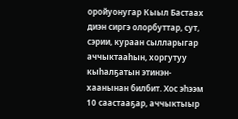оройуонугар Кыыл Бастаах диэн сиргэ олорбуттар, сут, сэрии, кураан сылларыгар аччыктааhын, хоргутуу кыhалҕатын этинэн-хаанынан билбит. Хос эһээм 10 саастааҕар, аччыктыыр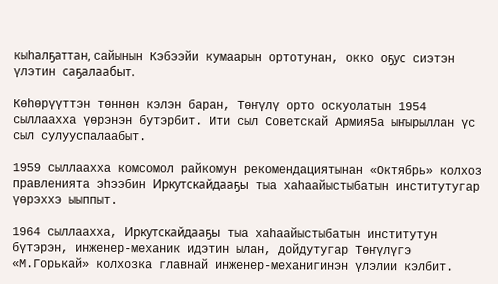кыhалҕаттан, сайынын Кэбээйи кумаарын ортотунан, окко оҕус сиэтэн үлэтин саҕалаабыт.

Көhөрүүттэн төннөн кэлэн баран, Төҥүлү орто оскуолатын 1954 сыллаахха үөрэнэн бутэрбит. Ити сыл Советскай Армия5а ыҥырыллан үс сыл сулууспалаабыт.

1959 сыллаахха комсомол райкомун рекомендациятынан «Октябрь» колхоз правленията эһээбин Иркутскайдааҕы тыа хаhаайыстыбатын институтугар үөрэххэ ыыппыт.

1964 сыллаахха, Иркутскайдааҕы тыа хаhаайыстыбатын институтун бүтэрэн, инженер-механик идэтин ылан, дойдутугар Төҥүлүгэ «М.Горькай» колхозка главнай инженер-механигинэн үлэлии кэлбит.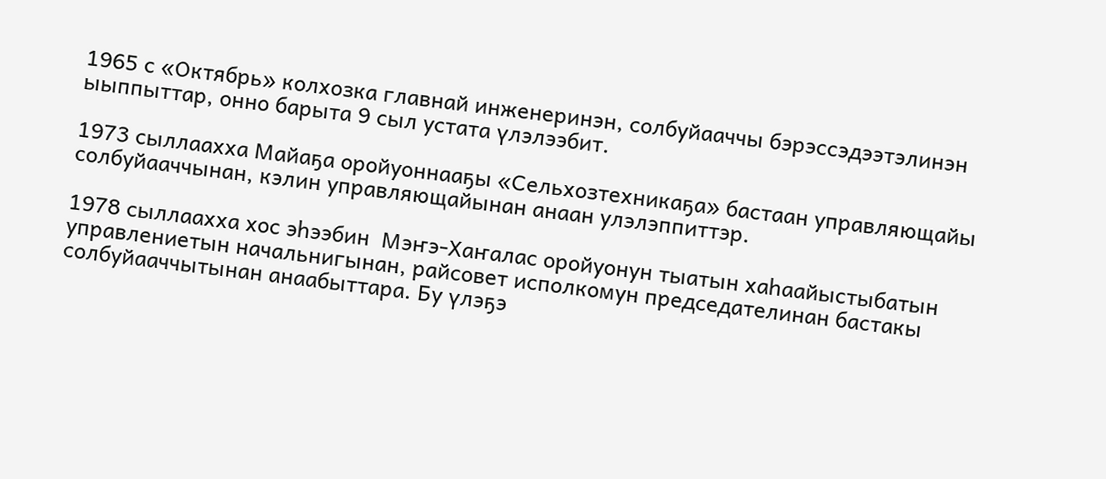1965 с «Октябрь» колхозка главнай инженеринэн, солбуйааччы бэрэссэдээтэлинэн ыыппыттар, онно барыта 9 сыл устата үлэлээбит.

1973 сыллаахха Майаҕа оройуоннааҕы «Сельхозтехникаҕа» бастаан управляющайы солбуйааччынан, кэлин управляющайынан анаан улэлэппиттэр.

1978 сыллаахха хос эһээбин  Мэҥэ-Хаҥалас оройуонун тыатын хаһаайыстыбатын управлениетын начальнигынан, райсовет исполкомун председателинан бастакы солбуйааччытынан анаабыттара. Бу үлэҕэ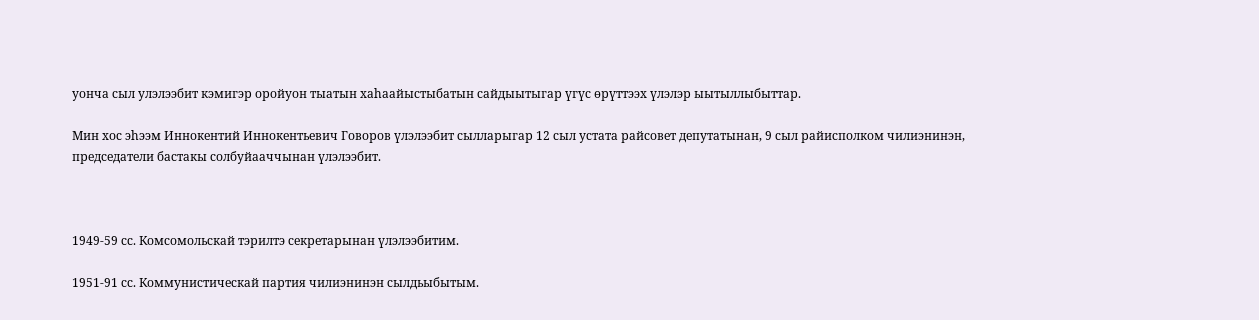уонча сыл улэлээбит кэмигэр оройуон тыатын хаһаайыстыбатын сайдыытыгар үгүс өрүттээх үлэлэр ыытыллыбыттар.

Мин хос эһээм Иннокентий Иннокентьевич Говоров үлэлээбит сылларыгар 12 сыл устата райсовет депутатынан, 9 сыл райисполком чилиэнинэн, председатели бастакы солбуйааччынан үлэлээбит.



1949-59 сс. Комсомольскай тэрилтэ секретарынан үлэлээбитим.

1951-91 сс. Коммунистическай партия чилиэнинэн сылдьыбытым.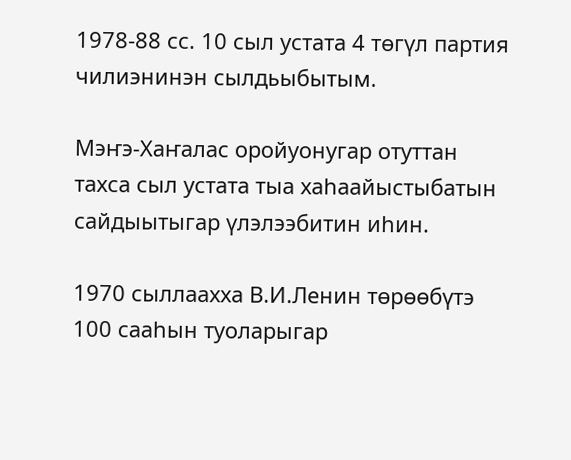1978-88 сс. 10 сыл устата 4 төгүл партия чилиэнинэн сылдьыбытым.

Мэҥэ-Хаҥалас оройуонугар отуттан тахса сыл устата тыа хаһаайыстыбатын сайдыытыгар үлэлээбитин иһин.

1970 сыллаахха В.И.Ленин төрөөбүтэ 100 сааһын туоларыгар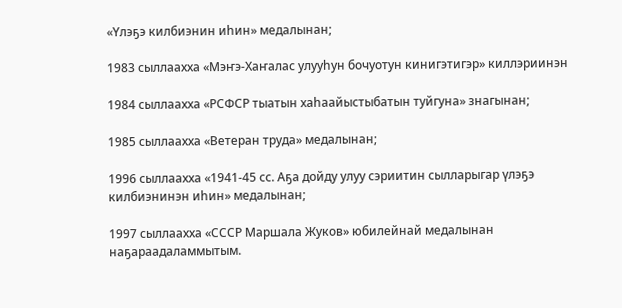«Үлэҕэ килбиэнин иһин» медалынан;

1983 сыллаахха «Мэҥэ-Хаҥалас улууһун бочуотун кинигэтигэр» киллэриинэн

1984 сыллаахха «РСФСР тыатын хаһаайыстыбатын туйгуна» знагынан;

1985 сыллаахха «Ветеран труда» медалынан;

1996 сыллаахха «1941-45 сс. Аҕа дойду улуу сэриитин сылларыгар үлэҕэ килбиэнинэн иһин» медалынан;

1997 сыллаахха «СССР Маршала Жуков» юбилейнай медалынан наҕараадаламмытым.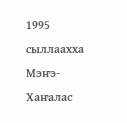1995 сыллаахха Мэҥэ-Хаҥалас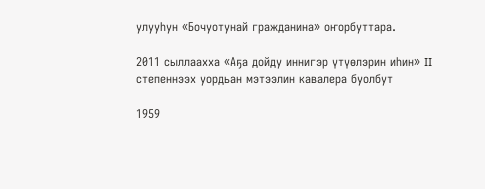улууһун «Бочуотунай гражданина» оҥорбуттара.

2011 сыллаахха «Аҕа дойду иннигэр үтүөлэрин иhин» II степеннээх уордьан мэтээлин кавалера буолбут

1959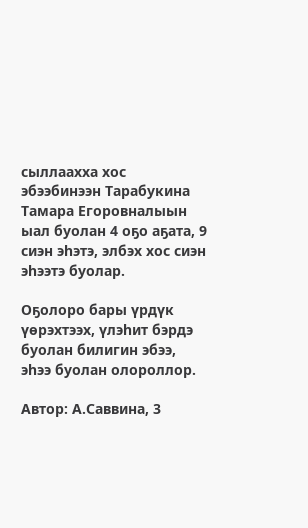сыллаахха хос эбээбинээн Тарабукина Тамара Егоровналыын ыал буолан 4 оҕо аҕата, 9 сиэн эһэтэ, элбэх хос сиэн эһээтэ буолар.

Оҕолоро бары үрдүк үөрэхтээх, үлэһит бэрдэ буолан билигин эбээ, эһээ буолан олороллор.

Автор: А.Саввина, 3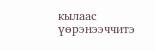кылаас үөрэнээччитэ